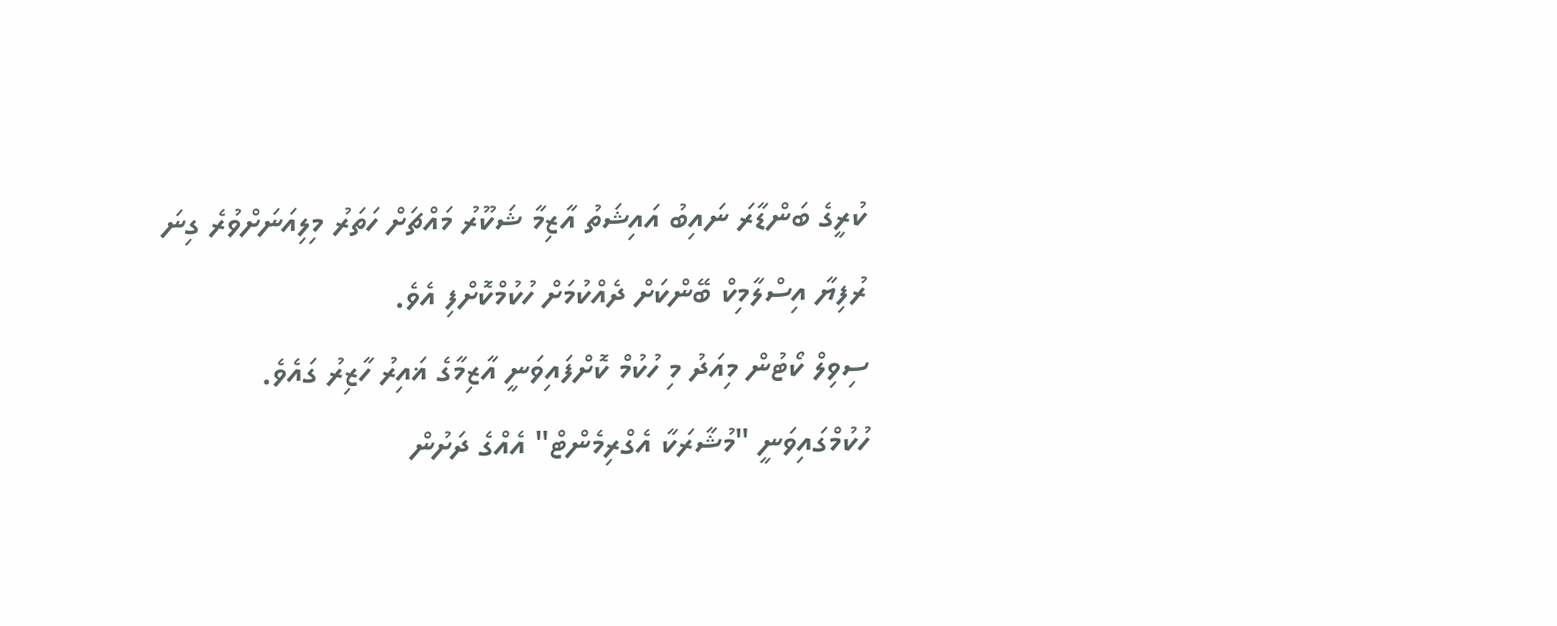ކުރީގެ ބަންޑާރަ ނައިބު އައިޝަތު އާޒިމާ ޝަކޫރު މައްޗަށް ހަތަރު މިލިއަނަށްވުރެ ގިނަ ރުފިޔާ އިސްލާމިކް ބޭންކަށް ދެއްކުމަށް ހުކުމްކޮށްފި އެވެ.
ސިވިލް ކޯޓުން މިއަދު މި ހުކުމް ކޮށްފައިވަނީ އާޒިމާގެ ޣައިރު ހާޒިރު ގައެވެ.
ހުކުމްގައިވަނީ "މުޝާރަކާ އެގްރިމެންޓް" އެއްގެ ދަށުން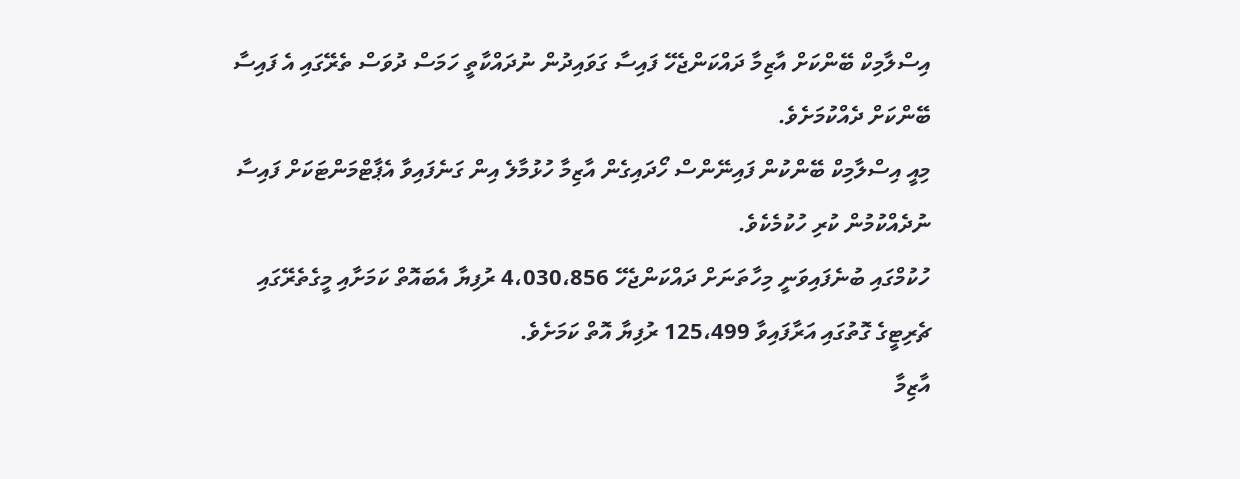އިސްލާމިކް ބޭންކަށް އާޒިމާ ދައްކަންޖެހޭ ފައިސާ ގަވައިދުން ނުދައްކާތީ ހަމަސް ދުވަސް ތެރޭގައި އެ ފައިސާ ބޭންކަށް ދެއްކުމަށެވެ.
މިއީ އިސްލާމިކް ބޭންކުން ފައިނޭންސް ހޯދައިގެން އާޒިމާ ހުޅުމާލެ އިން ގަނެފައިވާ އެޕާޓްމަންޓަކަށް ފައިސާ ނުދެއްކުމުން ކުރި ހުކުމެކެވެ.
ހުކުމްގައި ބުނެފައިވަނީ މިހާތަނަށް ދައްކަންޖެހޭ 4،030،856 ރުފިޔާ އެބައޮތް ކަމަށާއި މީގެތެރޭގައި ޗެރިޓީގެ ގޮތުގައި އަރާފައިވާ 125،499 ރުފިޔާ އޮތް ކަމަށެވެ.
އާޒިމާ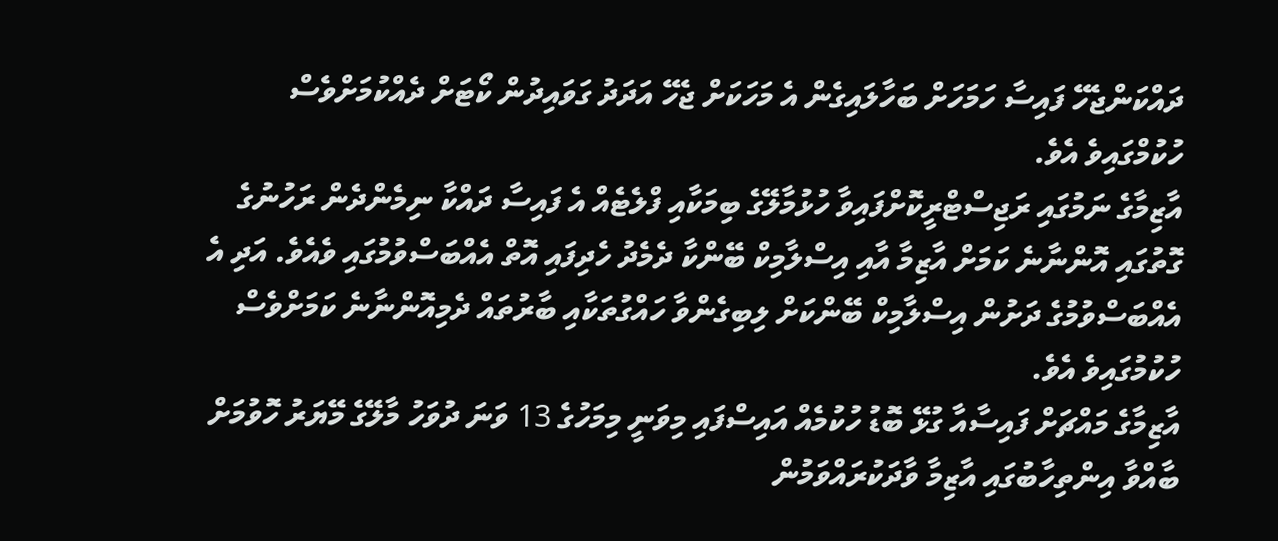ދައްކަންޖެހޭ ފައިސާ ހަމަހަށް ބަހާލައިގެން އެ މަހަކަށް ޖެހޭ އަދަދު ގަވައިދުން ކޯޓަށް ދެއްކުމަށްވެސް ހުކުމްގައިވެ އެވެ.
އާޒިމާގެ ނަމުގައި ރަޖިސްޓްރީކޮށްފައިވާ ހުޅުމާލޭގެ ބިމަކާއި ފްލެޓެއް އެ ފައިސާ ދައްކާ ނިމެންދެން ރަހުނުގެ ގޮތުގައި އޮންނާނެ ކަމަށް އާޒިމާ އާއި އިސްލާމިކް ބޭންކާ ދެމެދު ހެދިފައި އޮތް އެއްބަސްވުމުގައި ވެއެވެ. އަދި އެ އެއްބަސްވުމުގެ ދަށުން އިސްލާމިކް ބޭންކަށް ލިބިގެންވާ ހައްގުތަކާއި ބާރުތައް ދެމިއޮންނާނެ ކަމަށްވެސް ހުކުމުގައިވެ އެވެ.
އާޒިމާގެ މައްޗަށް ފައިސާއާ ގުޅޭ ބޮޑު ހުކުމެއް އައިސްފައި މިވަނީ މިމަހުގެ 13 ވަނަ ދުވަހު މާލޭގެ މޭޔަރު ހޮވުމަށް ބާއްވާ އިންތިހާބުގައި އާޒިމާ ވާދަކުރައްވަމުން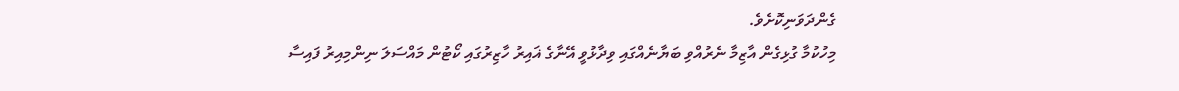ގެންދަވަނިކޮށެވެ.
މިހުކުމާ ގުޅިގެން އާޒިމާ ނެރުއްވި ބަޔާނެއްގައި ވިދާޅުވީ އޭނާގެ ޣައިރު ހާޒިރުގައި ކޯޓުން މައްސަލަ ނިންމިއިރު ފައިސާ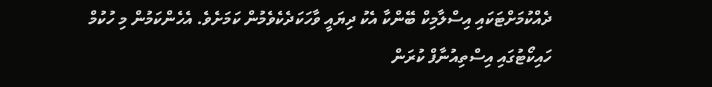ދެއްކުމަށްޓަކައި އިސްލާމިކް ބޭންކާ އެކު ދިޔައީ ވާހަކަދެކެވެމުން ކަމަށެވެ. އެހެންކަމުން މި ހުކުމް ހައިކޯޓުގައި އިސްތިއުނާފް ކުރަން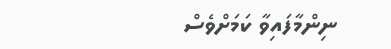ނިންމާފައިވާ ކަމަށްވެސް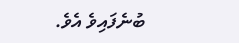ބުނެފައިވެ އެވެ.